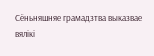Сёньняшняе грамадзтва выказвае вялікі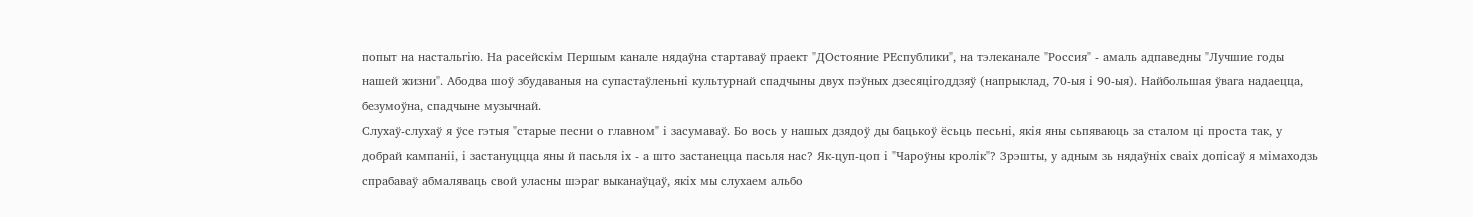попыт на настальгію. На расейскім Першым канале нядаўна стартаваў праект "ДОстояние РЕспублики", на тэлеканале "Россия" - амаль адпаведны "Лучшие годы нашей жизни". Абодва шоў збудаваныя на супастаўленьні культурнай спадчыны двух пэўных дзесяцігоддзяў (напрыклад, 70-ыя і 90-ыя). Найбольшая ўвага надаецца, безумоўна, спадчыне музычнай.
Слухаў-слухаў я ўсе гэтыя "старые песни о главном" і засумаваў. Бо вось у нашых дзядоў ды бацькоў ёсьць песьні, якія яны сьпяваюць за сталом ці проста так, у добрай кампаніі, і застануццца яны й пасьля іх - а што застанецца пасьля нас? Як-цуп-цоп і "Чароўны кролік"? Зрэшты, у адным зь нядаўніх сваіх допісаў я мімаходзь спрабаваў абмаляваць свой уласны шэраг выканаўцаў, якіх мы слухаем альбо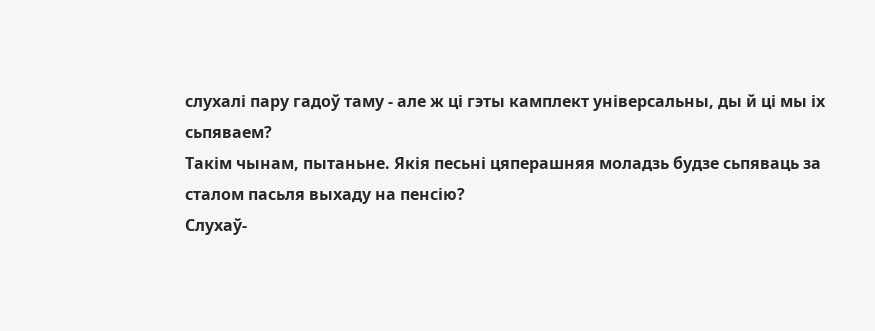слухалі пару гадоў таму - але ж ці гэты камплект універсальны, ды й ці мы іх сьпяваем?
Такім чынам, пытаньне. Якія песьні цяперашняя моладзь будзе сьпяваць за сталом пасьля выхаду на пенсію?
Слухаў-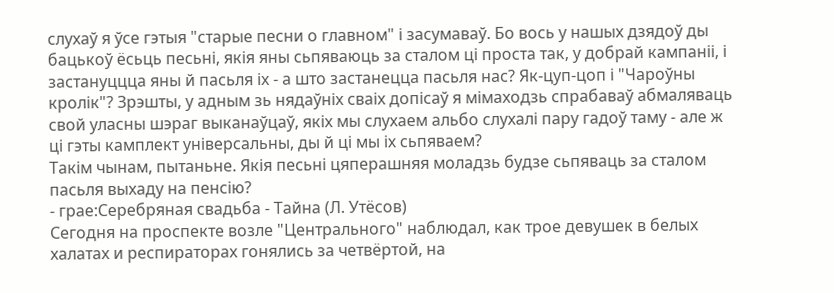слухаў я ўсе гэтыя "старые песни о главном" і засумаваў. Бо вось у нашых дзядоў ды бацькоў ёсьць песьні, якія яны сьпяваюць за сталом ці проста так, у добрай кампаніі, і застануццца яны й пасьля іх - а што застанецца пасьля нас? Як-цуп-цоп і "Чароўны кролік"? Зрэшты, у адным зь нядаўніх сваіх допісаў я мімаходзь спрабаваў абмаляваць свой уласны шэраг выканаўцаў, якіх мы слухаем альбо слухалі пару гадоў таму - але ж ці гэты камплект універсальны, ды й ці мы іх сьпяваем?
Такім чынам, пытаньне. Якія песьні цяперашняя моладзь будзе сьпяваць за сталом пасьля выхаду на пенсію?
- грае:Серебряная свадьба - Тайна (Л. Утёсов)
Сегодня на проспекте возле "Центрального" наблюдал, как трое девушек в белых халатах и респираторах гонялись за четвёртой, на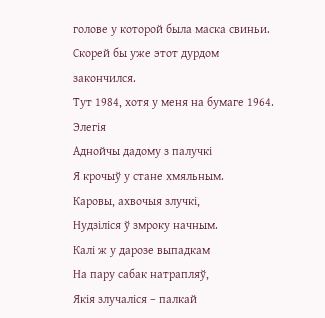голове у которой была маска свиньи. Скорей бы уже этот дурдом закончился.
Тут 1984, хотя у меня на бумаге 1964.
Элегія
Аднойчы дадому з палучкі
Я крочыў у стане хмяльным.
Каровы, ахвочыя злучкі,
Нудзіліся ў змроку начным.
Калі ж у дарозе выпадкам
На пару сабак натрапляў,
Якія злучаліся – палкай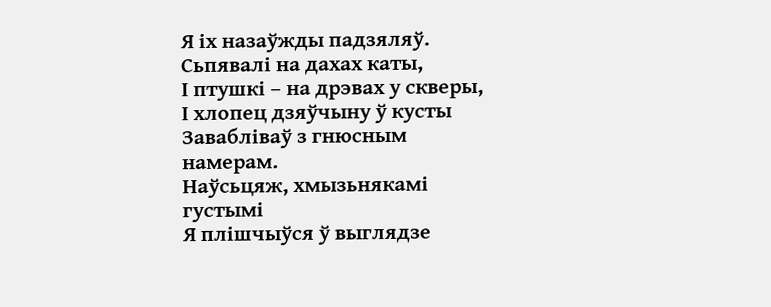Я іх назаўжды падзяляў.
Сьпявалі на дахах каты,
І птушкі – на дрэвах у скверы,
І хлопец дзяўчыну ў кусты
Завабліваў з гнюсным намерам.
Наўсьцяж, хмызьнякамі густымі
Я плішчыўся ў выглядзе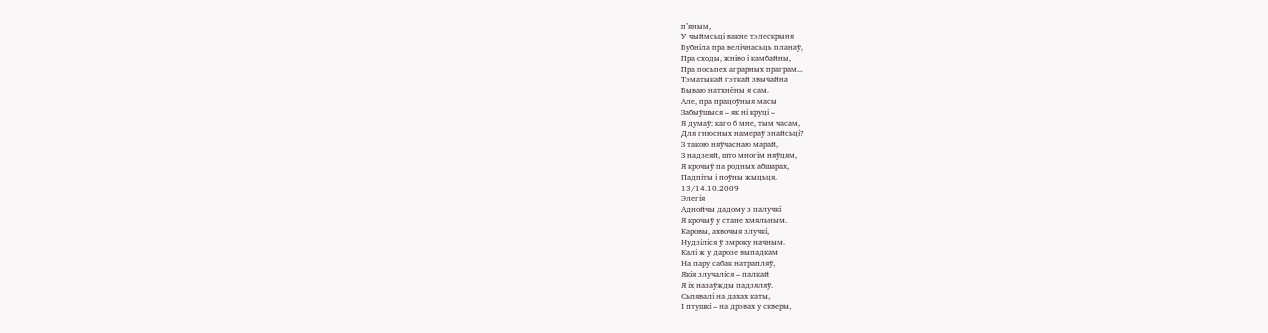п’яным,
У чыймсьці вакне тэлескрыня
Бубніла пра велічнасьць планаў,
Пра сходы, жніво і камбайны,
Пра посьпех аграрных праграм...
Тэматыкай гэткай звычайна
Бываю натхнёны я сам.
Але, пра працоўныя масы
Забыўшыся – як ні круці –
Я думаў: каго б мне, тым часам,
Для гнюсных намераў знайсьці?
З такою няўчаснаю марай,
З надзеяй, што многім няўцям,
Я крочыў па родных абшарах,
Падпіты і поўны жыцьця.
13/14.10.2009
Элегія
Аднойчы дадому з палучкі
Я крочыў у стане хмяльным.
Каровы, ахвочыя злучкі,
Нудзіліся ў змроку начным.
Калі ж у дарозе выпадкам
На пару сабак натрапляў,
Якія злучаліся – палкай
Я іх назаўжды падзяляў.
Сьпявалі на дахах каты,
І птушкі – на дрэвах у скверы,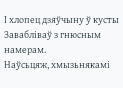І хлопец дзяўчыну ў кусты
Завабліваў з гнюсным намерам.
Наўсьцяж, хмызьнякамі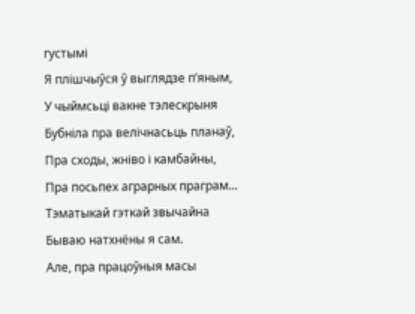густымі
Я плішчыўся ў выглядзе п’яным,
У чыймсьці вакне тэлескрыня
Бубніла пра велічнасьць планаў,
Пра сходы, жніво і камбайны,
Пра посьпех аграрных праграм...
Тэматыкай гэткай звычайна
Бываю натхнёны я сам.
Але, пра працоўныя масы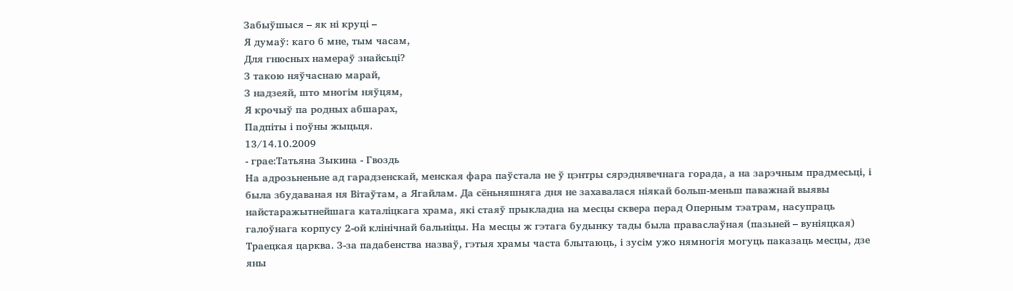Забыўшыся – як ні круці –
Я думаў: каго б мне, тым часам,
Для гнюсных намераў знайсьці?
З такою няўчаснаю марай,
З надзеяй, што многім няўцям,
Я крочыў па родных абшарах,
Падпіты і поўны жыцьця.
13/14.10.2009
- грае:Татьяна Зыкина - Гвоздь
На адрозьненьне ад гарадзенскай, менская фара паўстала не ў цэнтры сярэднявечнага горада, а на зарэчным прадмесьці, і была збудаваная ня Вітаўтам, а Ягайлам. Да сёньняшняга дня не захавалася ніякай больш-меньш паважнай выявы найстаражытнейшага каталіцкага храма, які стаяў прыкладна на месцы сквера перад Оперным тэатрам, насупраць галоўнага корпусу 2-ой клінічнай бальніцы. На месцы ж гэтага будынку тады была праваслаўная (пазьней – вуніяцкая) Траецкая царква. З-за падабенства назваў, гэтыя храмы часта блытаюць, і зусім ужо нямногія могуць паказаць месцы, дзе яны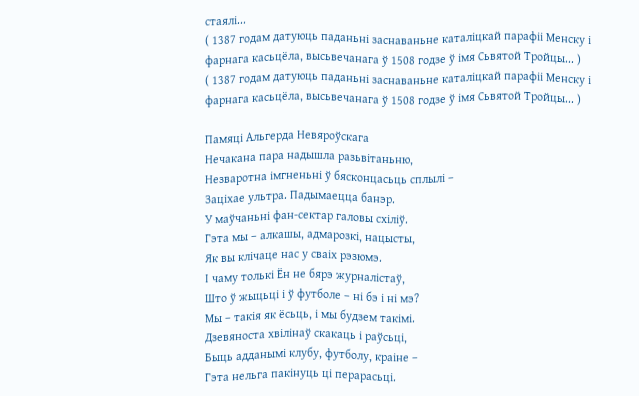стаялі...
( 1387 годам датуюць паданьні заснаваньне каталіцкай парафіі Менску і фарнага касьцёла, высьвечанага ў 1508 годзе ў імя Сьвятой Тройцы... )
( 1387 годам датуюць паданьні заснаваньне каталіцкай парафіі Менску і фарнага касьцёла, высьвечанага ў 1508 годзе ў імя Сьвятой Тройцы... )

Памяці Альгерда Невяроўскага
Нечакана пара надышла разьвітаньню,
Незваротна імгненьні ў бясконцасьць сплылі –
Заціхае ультра. Падымаецца банэр.
У маўчаньні фан-сектар галовы схіліў.
Гэта мы – алкашы, адмарозкі, нацысты,
Як вы клічаце нас у сваіх рэзюмэ.
І чаму толькі Ён не бярэ журналістаў,
Што ў жыцьці і ў футболе – ні бэ і ні мэ?
Мы – такія як ёсьць, і мы будзем такімі.
Дзевяноста хвілінаў скакаць і раўсьці,
Быць адданымі клубу, футболу, краіне –
Гэта нельга пакінуць ці перарасьці.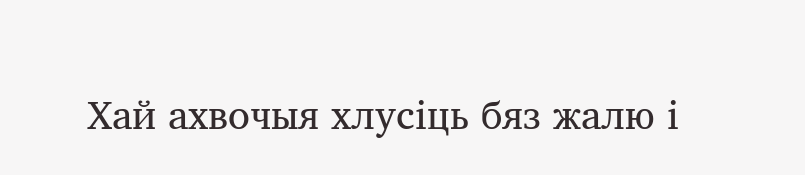Хай ахвочыя хлусіць бяз жалю і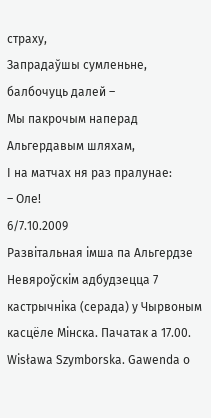страху,
Запрадаўшы сумленьне, балбочуць далей –
Мы пакрочым наперад Альгердавым шляхам,
І на матчах ня раз пралунае:
– Оле!
6/7.10.2009
Развітальная імша па Альгердзе Невяроўскім адбудзецца 7 кастрычніка (серада) у Чырвоным касцёле Мінска. Пачатак а 17.00.
Wisława Szymborska. Gawenda o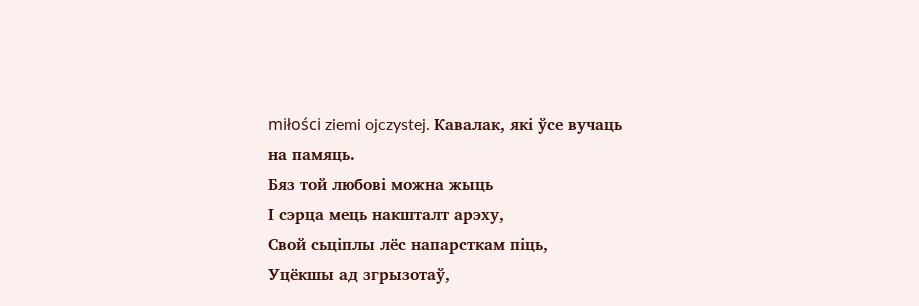miłości ziemi ojczystej. Кавалак, які ўсе вучаць на памяць.
Бяз той любові можна жыць
І сэрца мець накшталт арэху,
Свой сьціплы лёс напарсткам піць,
Уцёкшы ад згрызотаў,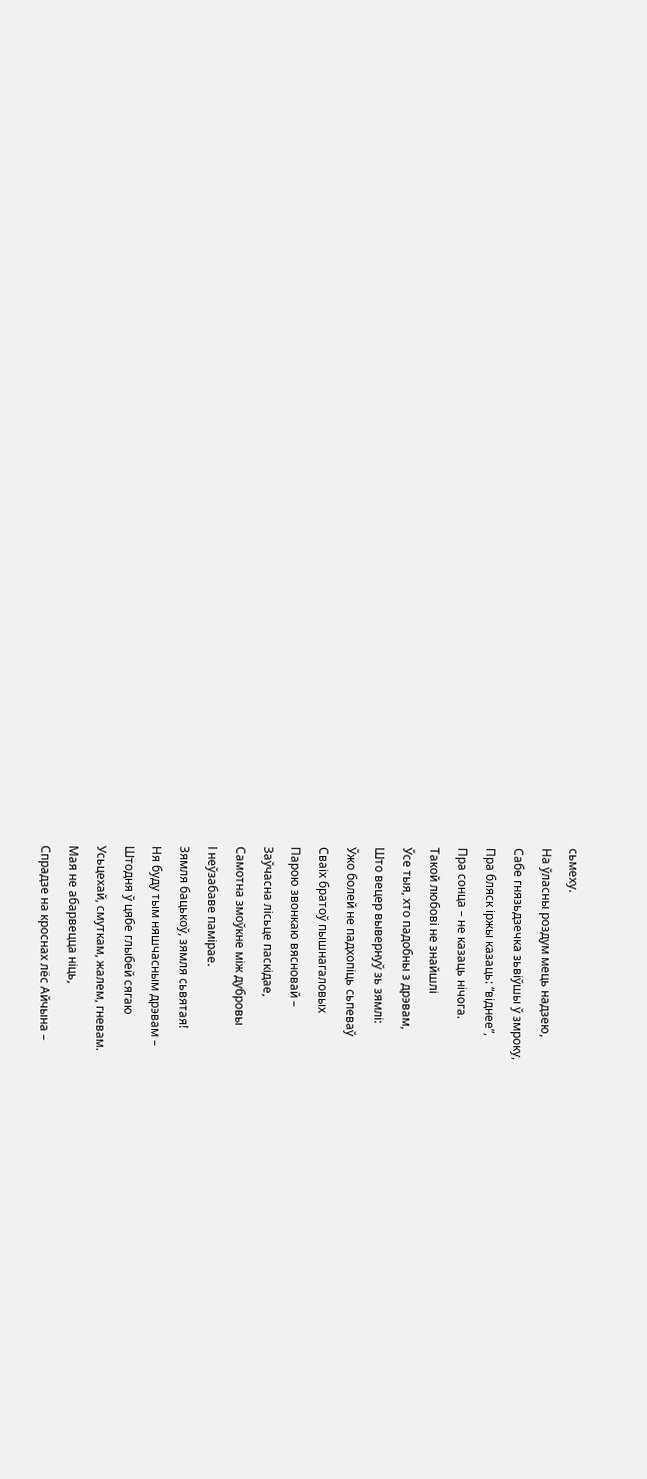сьмеху.
На ўласны роздум мець надзею,
Сабе гнязьдзечка зьвіўшы ў змроку,
Пра бляск іржы казаць: “віднее”,
Пра сонца – не казаць нічога.
Такой любові не знайшлі
Ўсе тыя, хто падобны з дрэвам,
Што вецер вывернуў зь зямлі:
Ўжо болей не падхопіць сьпеваў
Сваіх братоў пышнагаловых
Парою звонкаю вясновай –
Заўчасна лісьце паскідае,
Самотна змоўкне між дубровы
І неўзабаве памірае.
Зямля бацькоў, зямля сьвятая!
Ня буду тым няшчасным дрэвам –
Штодня ў цябе глыбей сягаю
Усьцехай, смуткам, жалем, гневам.
Мая не абарвецца ніць,
Спрадзе на кроснах лёс Айчына –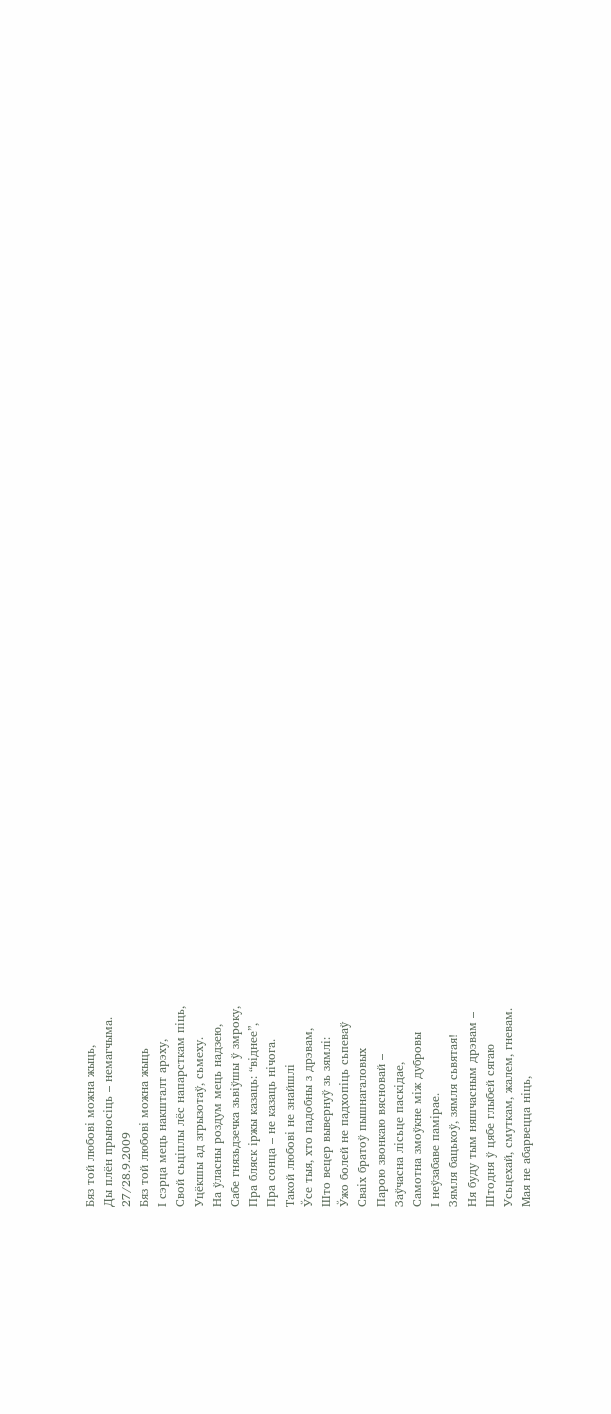Бяз той любові можна жыць,
Ды плён прыносіць – немагчыма.
27/28.9.2009
Бяз той любові можна жыць
І сэрца мець накшталт арэху,
Свой сьціплы лёс напарсткам піць,
Уцёкшы ад згрызотаў, сьмеху.
На ўласны роздум мець надзею,
Сабе гнязьдзечка зьвіўшы ў змроку,
Пра бляск іржы казаць: “віднее”,
Пра сонца – не казаць нічога.
Такой любові не знайшлі
Ўсе тыя, хто падобны з дрэвам,
Што вецер вывернуў зь зямлі:
Ўжо болей не падхопіць сьпеваў
Сваіх братоў пышнагаловых
Парою звонкаю вясновай –
Заўчасна лісьце паскідае,
Самотна змоўкне між дубровы
І неўзабаве памірае.
Зямля бацькоў, зямля сьвятая!
Ня буду тым няшчасным дрэвам –
Штодня ў цябе глыбей сягаю
Усьцехай, смуткам, жалем, гневам.
Мая не абарвецца ніць,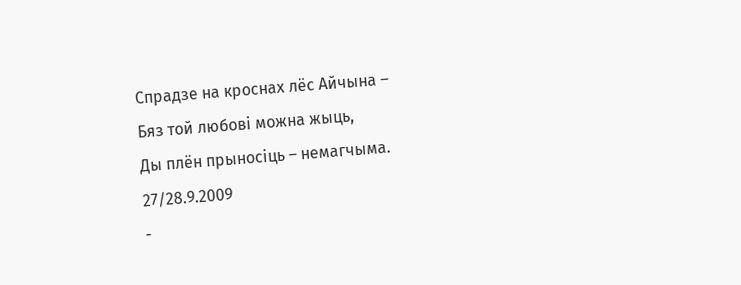Спрадзе на кроснах лёс Айчына –
Бяз той любові можна жыць,
Ды плён прыносіць – немагчыма.
27/28.9.2009
-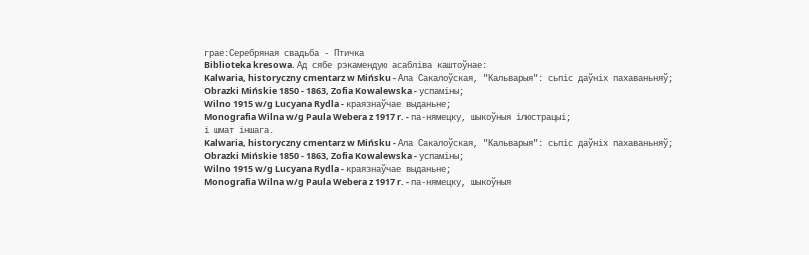грае:Серебряная свадьба - Птичка
Biblioteka kresowa. Ад сябе рэкамендую асабліва каштоўнае:
Kalwaria, historyczny cmentarz w Mińsku - Ала Сакалоўская, "Кальварыя": сьпіс даўніх пахаваньняў;
Obrazki Mińskie 1850 - 1863, Zofia Kowalewska - успаміны;
Wilno 1915 w/g Lucyana Rydla - краязнаўчае выданьне;
Monografia Wilna w/g Paula Webera z 1917 r. - па-нямецку, шыкоўныя ілюстрацыі;
і шмат іншага.
Kalwaria, historyczny cmentarz w Mińsku - Ала Сакалоўская, "Кальварыя": сьпіс даўніх пахаваньняў;
Obrazki Mińskie 1850 - 1863, Zofia Kowalewska - успаміны;
Wilno 1915 w/g Lucyana Rydla - краязнаўчае выданьне;
Monografia Wilna w/g Paula Webera z 1917 r. - па-нямецку, шыкоўныя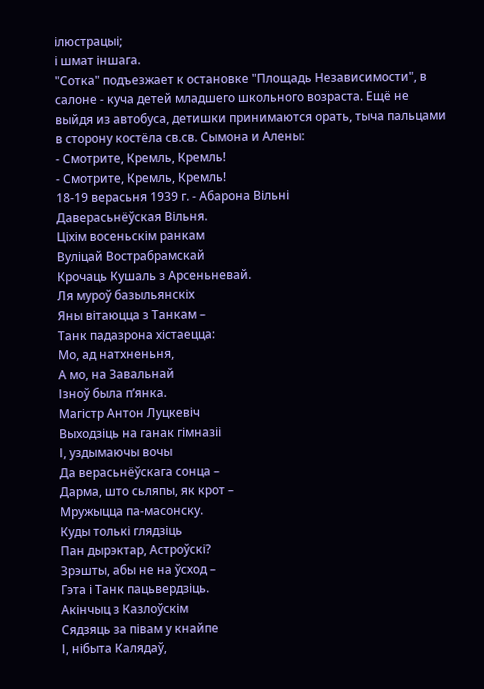ілюстрацыі;
і шмат іншага.
"Сотка" подъезжает к остановке "Площадь Независимости", в салоне - куча детей младшего школьного возраста. Ещё не выйдя из автобуса, детишки принимаются орать, тыча пальцами в сторону костёла св.св. Сымона и Алены:
- Смотрите, Кремль, Кремль!
- Смотрите, Кремль, Кремль!
18-19 верасьня 1939 г. - Абарона Вільні
Даверасьнёўская Вільня.
Ціхім восеньскім ранкам
Вуліцай Вострабрамскай
Крочаць Кушаль з Арсеньневай.
Ля муроў базыльянскіх
Яны вітаюцца з Танкам –
Танк падазрона хістаецца:
Мо, ад натхненьня,
А мо, на Завальнай
Ізноў была п’янка.
Магістр Антон Луцкевіч
Выходзіць на ганак гімназіі
І, уздымаючы вочы
Да верасьнёўскага сонца –
Дарма, што сьляпы, як крот –
Мружыцца па-масонску.
Куды толькі глядзіць
Пан дырэктар, Астроўскі?
Зрэшты, абы не на ўсход –
Гэта і Танк пацьвердзіць.
Акінчыц з Казлоўскім
Сядзяць за півам у кнайпе
І, нібыта Калядаў,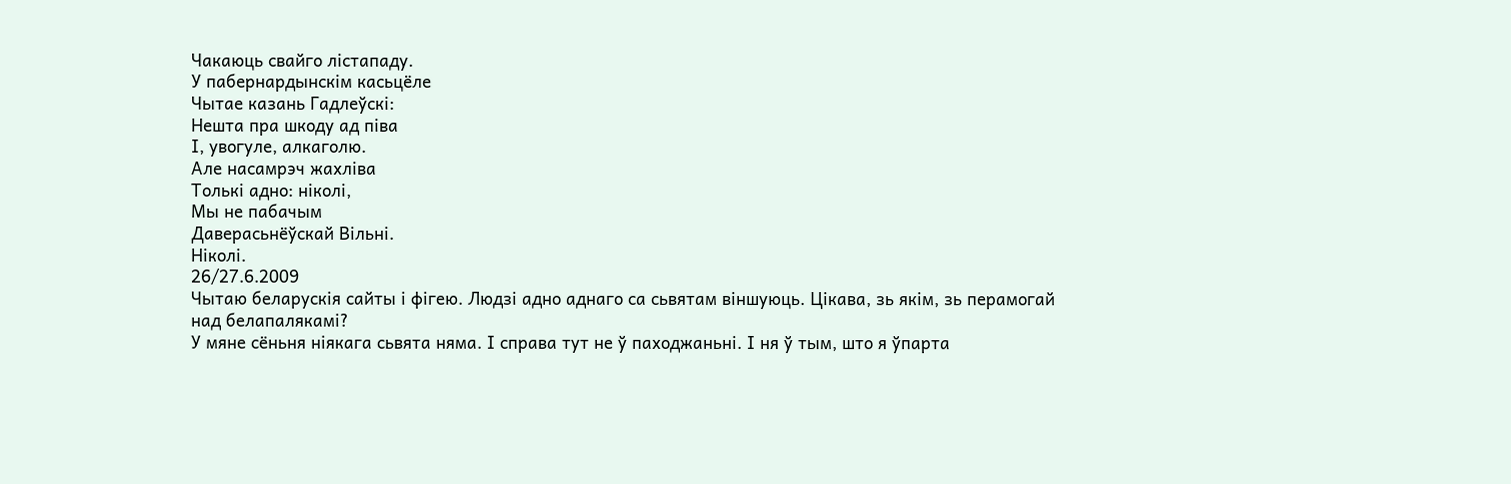Чакаюць свайго лістападу.
У пабернардынскім касьцёле
Чытае казань Гадлеўскі:
Нешта пра шкоду ад піва
І, увогуле, алкаголю.
Але насамрэч жахліва
Толькі адно: ніколі,
Мы не пабачым
Даверасьнёўскай Вільні.
Ніколі.
26/27.6.2009
Чытаю беларускія сайты і фігею. Людзі адно аднаго са сьвятам віншуюць. Цікава, зь якім, зь перамогай над белапалякамі?
У мяне сёньня ніякага сьвята няма. І справа тут не ў паходжаньні. І ня ў тым, што я ўпарта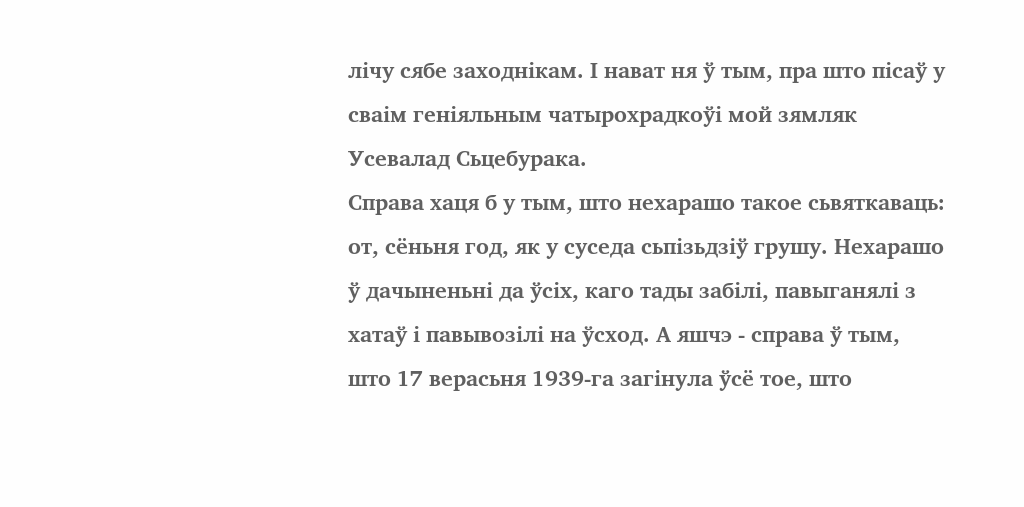лічу сябе заходнікам. І нават ня ў тым, пра што пісаў у сваім геніяльным чатырохрадкоўі мой зямляк Усевалад Сьцебурака.
Справа хаця б у тым, што нехарашо такое сьвяткаваць: от, сёньня год, як у суседа сьпізьдзіў грушу. Нехарашо ў дачыненьні да ўсіх, каго тады забілі, павыганялі з хатаў і павывозілі на ўсход. А яшчэ - справа ў тым, што 17 верасьня 1939-га загінула ўсё тое, што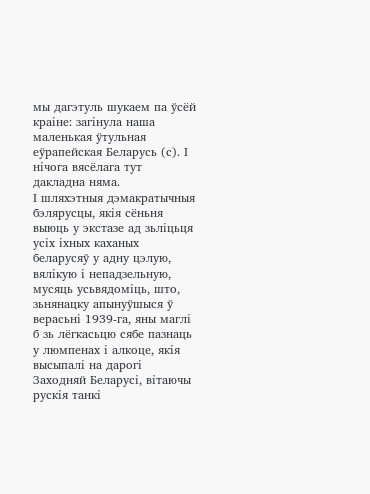мы дагэтуль шукаем па ўсёй краіне: загінула наша маленькая ўтульная еўрапейская Беларусь (с). І нічога вясёлага тут дакладна няма.
І шляхэтныя дэмакратычныя бэлярусцы, якія сёньня выюць у экстазе ад зьліцьця усіх іхных каханых беларусяў у адну цэлую, вялікую і непадзельную, мусяць усьвядоміць, што, зьнянацку апынуўшыся ў верасьні 1939-га, яны маглі б зь лёгкасьцю сябе пазнаць у люмпенах і алкоце, якія высыпалі на дарогі Заходняй Беларусі, вітаючы рускія танкі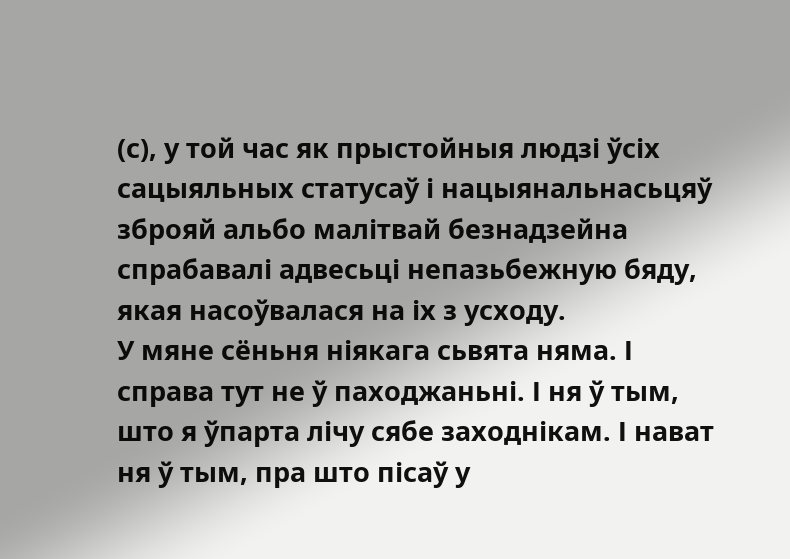(с), у той час як прыстойныя людзі ўсіх сацыяльных статусаў і нацыянальнасьцяў зброяй альбо малітвай безнадзейна спрабавалі адвесьці непазьбежную бяду, якая насоўвалася на іх з усходу.
У мяне сёньня ніякага сьвята няма. І справа тут не ў паходжаньні. І ня ў тым, што я ўпарта лічу сябе заходнікам. І нават ня ў тым, пра што пісаў у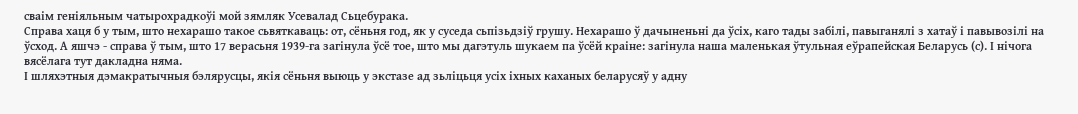сваім геніяльным чатырохрадкоўі мой зямляк Усевалад Сьцебурака.
Справа хаця б у тым, што нехарашо такое сьвяткаваць: от, сёньня год, як у суседа сьпізьдзіў грушу. Нехарашо ў дачыненьні да ўсіх, каго тады забілі, павыганялі з хатаў і павывозілі на ўсход. А яшчэ - справа ў тым, што 17 верасьня 1939-га загінула ўсё тое, што мы дагэтуль шукаем па ўсёй краіне: загінула наша маленькая ўтульная еўрапейская Беларусь (с). І нічога вясёлага тут дакладна няма.
І шляхэтныя дэмакратычныя бэлярусцы, якія сёньня выюць у экстазе ад зьліцьця усіх іхных каханых беларусяў у адну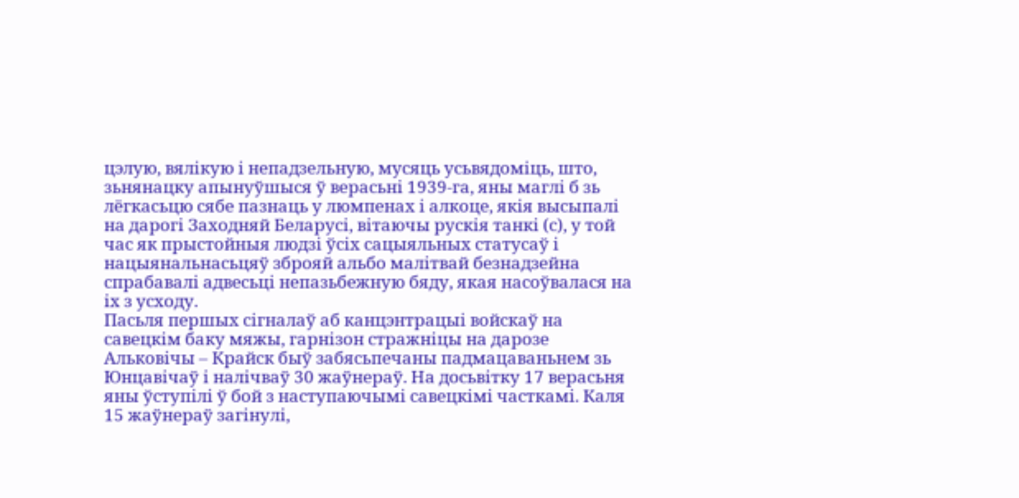цэлую, вялікую і непадзельную, мусяць усьвядоміць, што, зьнянацку апынуўшыся ў верасьні 1939-га, яны маглі б зь лёгкасьцю сябе пазнаць у люмпенах і алкоце, якія высыпалі на дарогі Заходняй Беларусі, вітаючы рускія танкі (с), у той час як прыстойныя людзі ўсіх сацыяльных статусаў і нацыянальнасьцяў зброяй альбо малітвай безнадзейна спрабавалі адвесьці непазьбежную бяду, якая насоўвалася на іх з усходу.
Пасьля першых сігналаў аб канцэнтрацыі войскаў на савецкім баку мяжы, гарнізон стражніцы на дарозе Альковічы – Крайск быў забясьпечаны падмацаваньнем зь Юнцавічаў і налічваў 30 жаўнераў. На досьвітку 17 верасьня яны ўступілі ў бой з наступаючымі савецкімі часткамі. Каля 15 жаўнераў загінулі,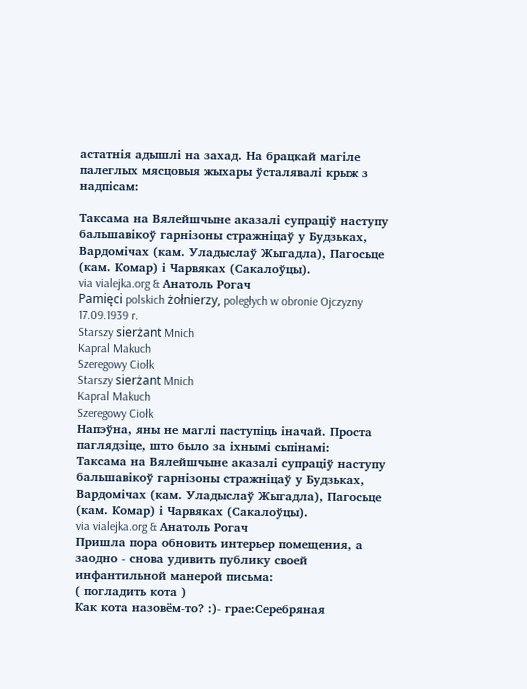астатнія адышлі на захад. На брацкай магіле палеглых мясцовыя жыхары ўсталявалі крыж з надпісам:

Таксама на Вялейшчыне аказалі супраціў наступу бальшавікоў гарнізоны стражніцаў у Будзьках, Вардомічах (кам. Уладыслаў Жыгадла), Пагосьце (кам. Комар) і Чарвяках (Сакалоўцы).
via vialejka.org & Анатоль Рогач
Pamięci polskich żołnierzy, poległych w obronie Ojczyzny 17.09.1939 r.
Starszy sierżant Mnich
Kapral Makuch
Szeregowy Ciołk
Starszy sierżant Mnich
Kapral Makuch
Szeregowy Ciołk
Напэўна, яны не маглі паступіць іначай. Проста паглядзіце, што было за іхнымі сьпінамі:
Таксама на Вялейшчыне аказалі супраціў наступу бальшавікоў гарнізоны стражніцаў у Будзьках, Вардомічах (кам. Уладыслаў Жыгадла), Пагосьце (кам. Комар) і Чарвяках (Сакалоўцы).
via vialejka.org & Анатоль Рогач
Пришла пора обновить интерьер помещения, а заодно - снова удивить публику своей инфантильной манерой письма:
( погладить кота )
Как кота назовём-то? :)- грае:Серебряная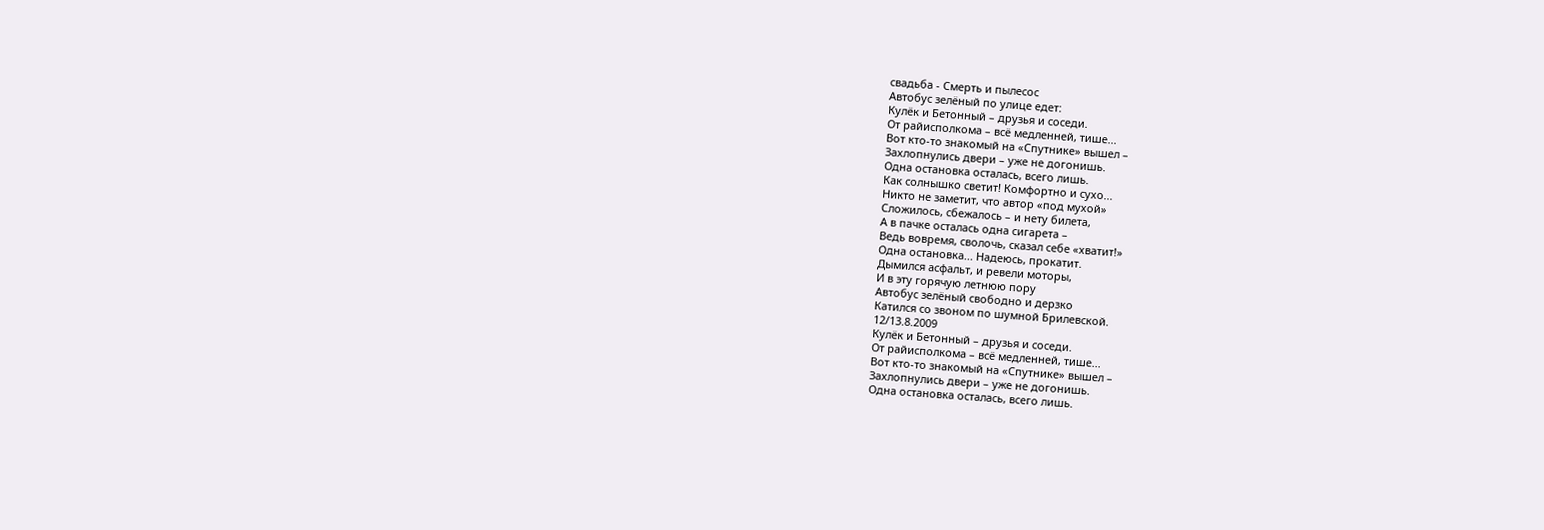свадьба - Смерть и пылесос
Автобус зелёный по улице едет:
Кулёк и Бетонный – друзья и соседи.
От райисполкома – всё медленней, тише...
Вот кто-то знакомый на «Спутнике» вышел –
Захлопнулись двери – уже не догонишь.
Одна остановка осталась, всего лишь.
Как солнышко светит! Комфортно и сухо...
Никто не заметит, что автор «под мухой»
Сложилось, сбежалось – и нету билета,
А в пачке осталась одна сигарета –
Ведь вовремя, сволочь, сказал себе «хватит!»
Одна остановка... Надеюсь, прокатит.
Дымился асфальт, и ревели моторы,
И в эту горячую летнюю пору
Автобус зелёный свободно и дерзко
Катился со звоном по шумной Брилевской.
12/13.8.2009
Кулёк и Бетонный – друзья и соседи.
От райисполкома – всё медленней, тише...
Вот кто-то знакомый на «Спутнике» вышел –
Захлопнулись двери – уже не догонишь.
Одна остановка осталась, всего лишь.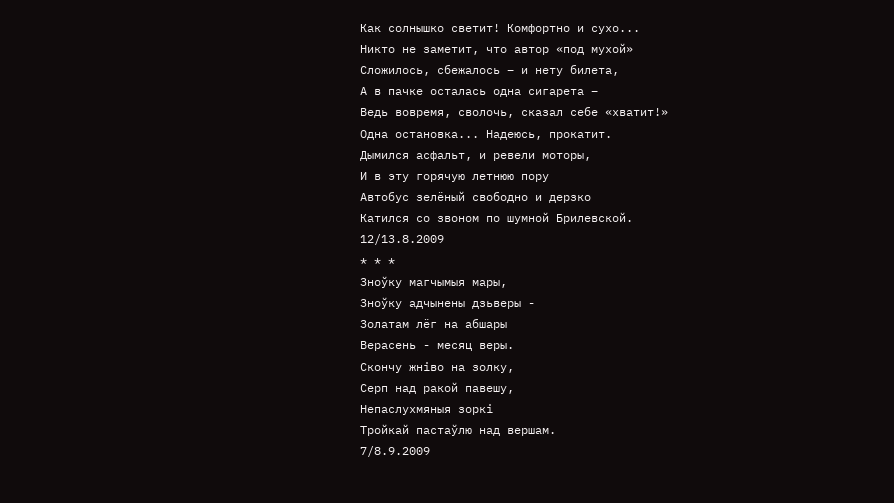Как солнышко светит! Комфортно и сухо...
Никто не заметит, что автор «под мухой»
Сложилось, сбежалось – и нету билета,
А в пачке осталась одна сигарета –
Ведь вовремя, сволочь, сказал себе «хватит!»
Одна остановка... Надеюсь, прокатит.
Дымился асфальт, и ревели моторы,
И в эту горячую летнюю пору
Автобус зелёный свободно и дерзко
Катился со звоном по шумной Брилевской.
12/13.8.2009
* * *
Зноўку магчымыя мары,
Зноўку адчынены дзьверы -
Золатам лёг на абшары
Верасень - месяц веры.
Скончу жніво на золку,
Серп над ракой павешу,
Непаслухмяныя зоркі
Тройкай пастаўлю над вершам.
7/8.9.2009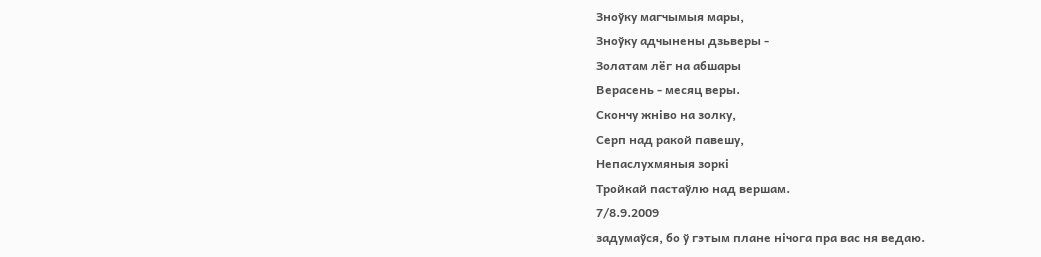Зноўку магчымыя мары,
Зноўку адчынены дзьверы -
Золатам лёг на абшары
Верасень - месяц веры.
Скончу жніво на золку,
Серп над ракой павешу,
Непаслухмяныя зоркі
Тройкай пастаўлю над вершам.
7/8.9.2009
задумаўся, бо ў гэтым плане нічога пра вас ня ведаю.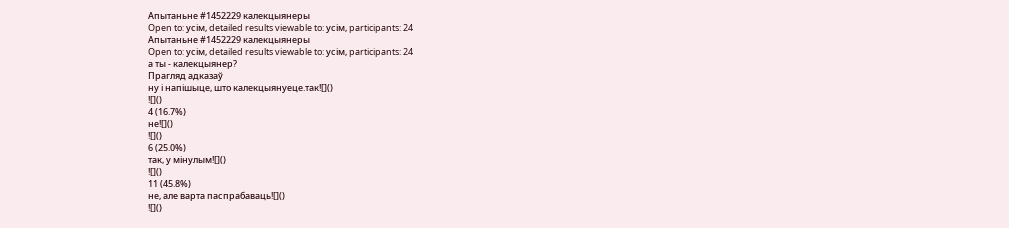Апытаньне #1452229 калекцыянеры
Open to: усім, detailed results viewable to: усім, participants: 24
Апытаньне #1452229 калекцыянеры
Open to: усім, detailed results viewable to: усім, participants: 24
а ты - калекцыянер?
Прагляд адказаў
ну і напішыце, што калекцыянуеце.так![]()
![]()
4 (16.7%)
не![]()
![]()
6 (25.0%)
так, у мінулым![]()
![]()
11 (45.8%)
не, але варта паспрабаваць![]()
![]()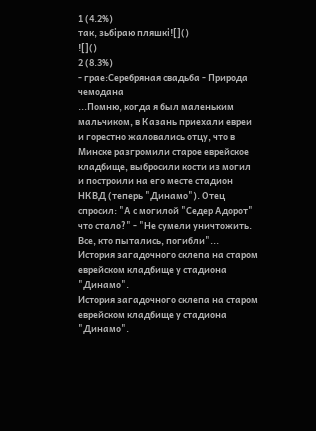1 (4.2%)
так, зьбіраю пляшкі![]()
![]()
2 (8.3%)
- грае:Серебряная свадьба - Природа чемодана
...Помню, когда я был маленьким мальчиком, в Казань приехали евреи и горестно жаловались отцу, что в Минске разгромили старое еврейское кладбище, выбросили кости из могил и построили на его месте стадион НКВД (теперь "Динамо"). Отец спросил: "А с могилой "Седер Адорот" что стало?" - "Не сумели уничтожить. Все, кто пытались, погибли"...
История загадочного склепа на старом еврейском кладбище у стадиона "Динамо".
История загадочного склепа на старом еврейском кладбище у стадиона "Динамо".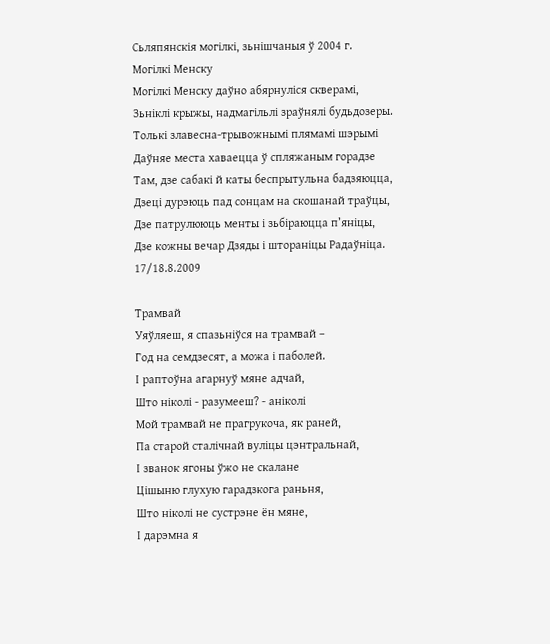Сьляпянскія могілкі, зьнішчаныя ў 2004 г.
Могілкі Менску
Могілкі Менску даўно абярнуліся скверамі,
Зьніклі крыжы, надмагільлі зраўнялі будьдозеры.
Толькі злавесна-трывожнымі плямамі шэрымі
Даўняе места хаваецца ў спляжаным горадзе
Там, дзе сабакі й каты беспрытульна бадзяюцца,
Дзеці дурэюць пад сонцам на скошанай траўцы,
Дзе патрулююць менты і зьбіраюцца п’яніцы,
Дзе кожны вечар Дзяды і штораніцы Радаўніца.
17/18.8.2009

Трамвай
Уяўляеш, я спазьніўся на трамвай –
Год на семдзесят, а можа і паболей.
І раптоўна агарнуў мяне адчай,
Што ніколі - разумееш? - аніколі
Мой трамвай не прагрукоча, як раней,
Па старой сталічнай вуліцы цэнтральнай,
І званок ягоны ўжо не скалане
Цішыню глухую гарадзкога раньня,
Што ніколі не сустрэне ён мяне,
І дарэмна я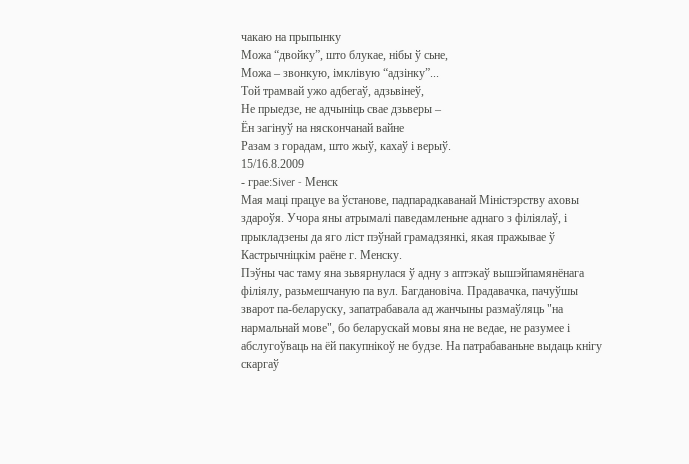чакаю на прыпынку
Можа “двойку”, што блукае, нібы ў сьне,
Можа – звонкую, імклівую “адзінку”...
Той трамвай ужо адбегаў, адзьвінеў,
Не прыедзе, не адчыніць свае дзьверы –
Ён загінуў на няскончанай вайне
Разам з горадам, што жыў, кахаў і верыў.
15/16.8.2009
- грае:Siver - Менск
Мая маці працуе ва ўстанове, падпарадкаванай Міністэрству аховы здароўя. Учора яны атрымалі паведамленьне аднаго з філіялаў, і прыкладзены да яго ліст пэўнай грамадзянкі, якая пражывае ў Кастрычніцкім раёне г. Менску.
Пэўны час таму яна зьвярнулася ў адну з аптэкаў вышэйпамянёнага філіялу, разьмешчаную па вул. Багдановіча. Прадавачка, пачуўшы зварот па-беларуску, запатрабавала ад жанчыны размаўляць "на нармальнай мове", бо беларускай мовы яна не ведае, не разумее і абслугоўваць на ёй пакупнікоў не будзе. На патрабаваньне выдаць кнігу скаргаў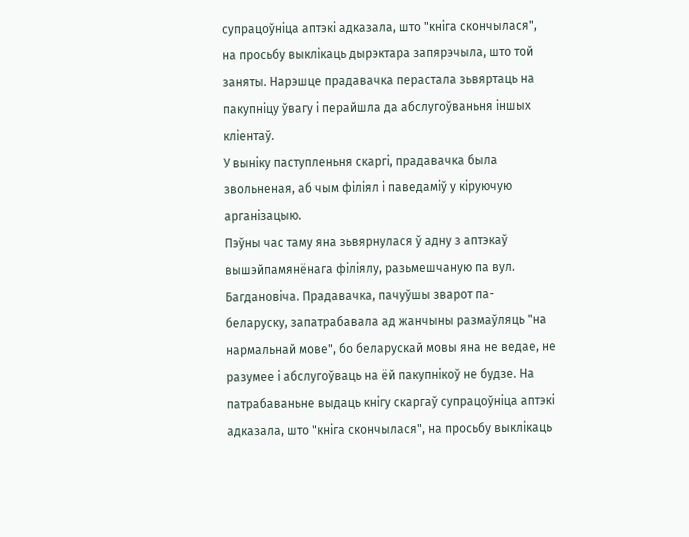супрацоўніца аптэкі адказала, што "кніга скончылася", на просьбу выклікаць дырэктара запярэчыла, што той заняты. Нарэшце прадавачка перастала зьвяртаць на пакупніцу ўвагу і перайшла да абслугоўваньня іншых кліентаў.
У выніку паступленьня скаргі, прадавачка была звольненая, аб чым філіял і паведаміў у кіруючую арганізацыю.
Пэўны час таму яна зьвярнулася ў адну з аптэкаў вышэйпамянёнага філіялу, разьмешчаную па вул. Багдановіча. Прадавачка, пачуўшы зварот па-беларуску, запатрабавала ад жанчыны размаўляць "на нармальнай мове", бо беларускай мовы яна не ведае, не разумее і абслугоўваць на ёй пакупнікоў не будзе. На патрабаваньне выдаць кнігу скаргаў супрацоўніца аптэкі адказала, што "кніга скончылася", на просьбу выклікаць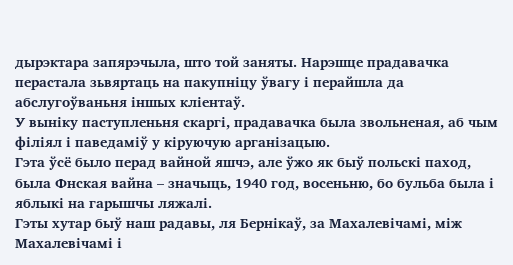дырэктара запярэчыла, што той заняты. Нарэшце прадавачка перастала зьвяртаць на пакупніцу ўвагу і перайшла да абслугоўваньня іншых кліентаў.
У выніку паступленьня скаргі, прадавачка была звольненая, аб чым філіял і паведаміў у кіруючую арганізацыю.
Гэта ўсё было перад вайной яшчэ, але ўжо як быў польскі паход, была Фнская вайна – значыць, 1940 год, восеньню, бо бульба была і яблыкі на гарышчы ляжалі.
Гэты хутар быў наш радавы, ля Бернікаў, за Махалевічамі, між Махалевічамі і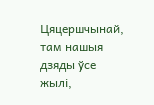Цяцершчынай, там нашыя дзяды ўсе жылі,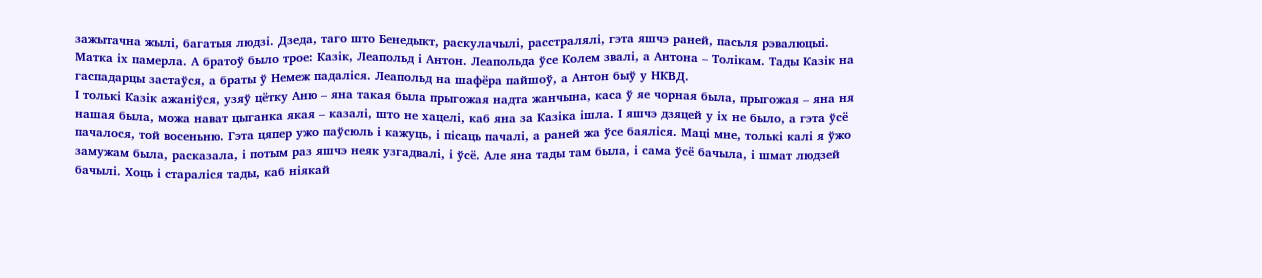зажытачна жылі, багатыя людзі. Дзеда, таго што Бенедыкт, раскулачылі, расстралялі, гэта яшчэ раней, пасьля рэвалюцыі. Матка іх памерла. А братоў было трое: Казік, Леапольд і Антон. Леапольда ўсе Колем звалі, а Антона – Толікам. Тады Казік на гаспадарцы застаўся, а браты ў Немеж падаліся. Леапольд на шафёра пайшоў, а Антон быў у НКВД.
І толькі Казік ажаніўся, узяў цётку Аню – яна такая была прыгожая надта жанчына, каса ў яе чорная была, прыгожая – яна ня нашая была, можа нават цыганка якая – казалі, што не хацелі, каб яна за Казіка ішла. І яшчэ дзяцей у іх не было, а гэта ўсё пачалося, той восеньню. Гэта цяпер ужо паўсюль і кажуць, і пісаць пачалі, а раней жа ўсе баяліся. Маці мне, толькі калі я ўжо замужам была, расказала, і потым раз яшчэ неяк узгадвалі, і ўсё. Але яна тады там была, і сама ўсё бачыла, і шмат людзей бачылі. Хоць і стараліся тады, каб ніякай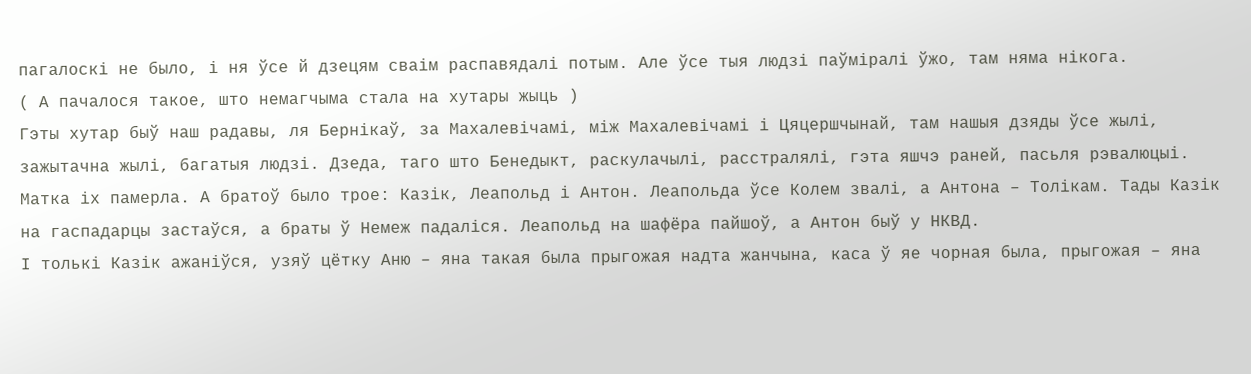пагалоскі не было, і ня ўсе й дзецям сваім распавядалі потым. Але ўсе тыя людзі паўміралі ўжо, там няма нікога.
( А пачалося такое, што немагчыма стала на хутары жыць )
Гэты хутар быў наш радавы, ля Бернікаў, за Махалевічамі, між Махалевічамі і Цяцершчынай, там нашыя дзяды ўсе жылі, зажытачна жылі, багатыя людзі. Дзеда, таго што Бенедыкт, раскулачылі, расстралялі, гэта яшчэ раней, пасьля рэвалюцыі. Матка іх памерла. А братоў было трое: Казік, Леапольд і Антон. Леапольда ўсе Колем звалі, а Антона – Толікам. Тады Казік на гаспадарцы застаўся, а браты ў Немеж падаліся. Леапольд на шафёра пайшоў, а Антон быў у НКВД.
І толькі Казік ажаніўся, узяў цётку Аню – яна такая была прыгожая надта жанчына, каса ў яе чорная была, прыгожая – яна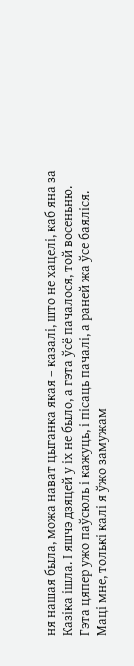ня нашая была, можа нават цыганка якая – казалі, што не хацелі, каб яна за Казіка ішла. І яшчэ дзяцей у іх не было, а гэта ўсё пачалося, той восеньню. Гэта цяпер ужо паўсюль і кажуць, і пісаць пачалі, а раней жа ўсе баяліся. Маці мне, толькі калі я ўжо замужам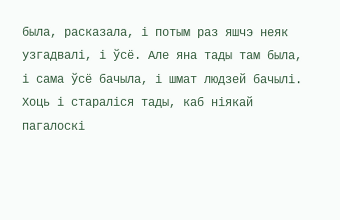была, расказала, і потым раз яшчэ неяк узгадвалі, і ўсё. Але яна тады там была, і сама ўсё бачыла, і шмат людзей бачылі. Хоць і стараліся тады, каб ніякай пагалоскі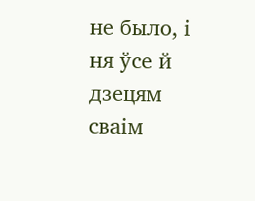не было, і ня ўсе й дзецям сваім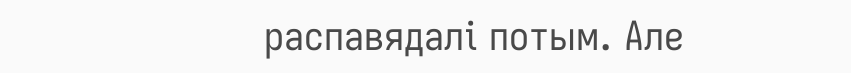распавядалі потым. Але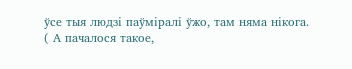ўсе тыя людзі паўміралі ўжо, там няма нікога.
( А пачалося такое,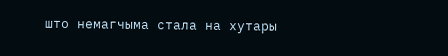што немагчыма стала на хутары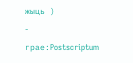жыць )
- грае:Postscriptum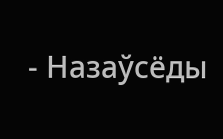- Назаўсёды